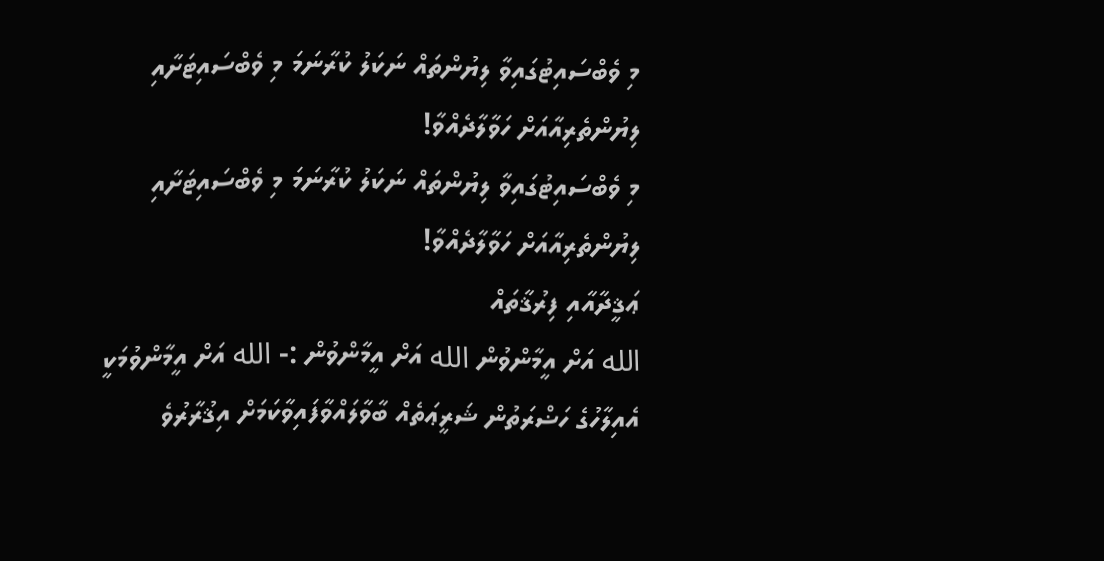މި ވެބްސައިޓުގައިވާ ލިޔުންތައް ނަކަލު ކުރާނަމަ މި ވެބްސައިޓަށާއި ލިޔުންތެރިއާއަށް ހަވާލާދެއްވާ!
މި ވެބްސައިޓުގައިވާ ލިޔުންތައް ނަކަލު ކުރާނަމަ މި ވެބްސައިޓަށާއި ލިޔުންތެރިއާއަށް ހަވާލާދެއްވާ!
ޢަޤީދާއާއި ފިރުޤާތައް
الله އަށް އީމާންވުން الله އަށް އީމާންވުން :- الله އަށް އީމާންވުމަކީ އެއިލާހުގެ ހަޟްރަތުން ޝަރީޢަތެއް ބާވާލައްވާފައިވާކަމަށް އިޤުރާރުވެ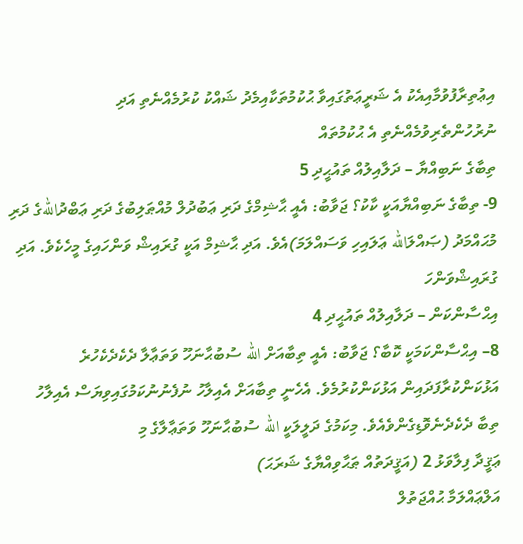އިޢުތިރާފުވުމާއިއެކު އެ ޝަރީޢަތުގައިވާ ޙުކުމުތަކާއިމެދު ޝައްކު ކުރުމެއްނެތި އަދި ނުރުހުންތެރިވުމެއްނެތި އެ ޙުކުމުތައް
ތިބާގެ ނަބިއްޔާ – ދަލާއިލުއް ތައުޙީދި 5
9- ތިބާގެ ނަބިއްޔާއަކީ ކާކު؟ ޖަވާބު: އެއީ ޙާޝިމްގެ ދަރި ޢަބުދުލް މުއްޠަލިބުގެ ދަރި ޢަބްދުاللهގެ ދަރި މުޙައްމަދު (ޞައްލަالله ޢަލައިހި ވަސައްލަމަ)އެވެ. އަދި ޙާޝިމް އަކީ ގުރައިޝް ވަންހައިގެ މީހެކެވެ. އަދި ގުރައިޝްވަންހަ
އިޙްސާންކަން – ދަލާއިލުއް ތައުޙީދި 4
8– އިޙްސާންކަމަކީ ކޮބާ؟ ޖަވާބު: އެއީ ތިބާއަށް الله ސުބުޙާނަހޫ ވަތަޢާލާ ދެކެދެކެހުރެ އަޅުކަންކުރާފަދައިން އަޅުކަންކުރުމެވެ. އެހެނީ ތިބާއަށް އެއިލާހު ނުފެނުނުކަމުގައިވިޔަސް އެއިލާހު ތިބާ ދެކެދެނެވޮޑިގެންވެއެވެ. މިކަމުގެ ދަލީލަކީ الله ސުބުޙާނަހޫ ވަތަޢާލާގެ މި
ޢަޤީދާ ފިލާވަޅު 2 (އަޤީދަތުއް ޠަޙާވިއްޔާގެ ޝަރަޙަ)
އަލްޢައްލަމާ ޙުއްޖަތުލް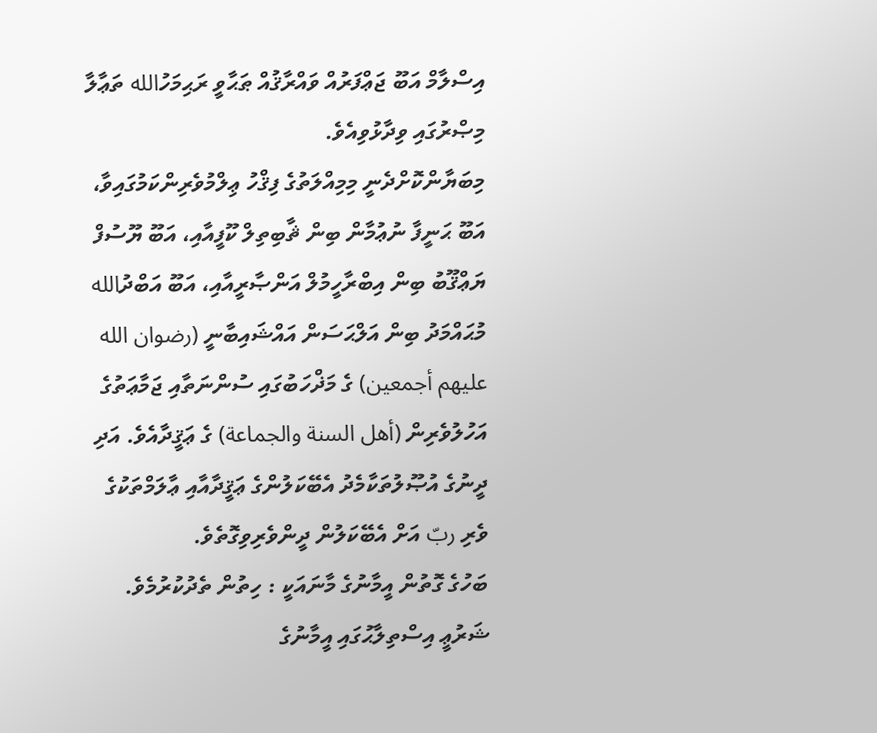އިސްލާމް އަބޫ ޖަޢްފަރުއް ވައްރާޤުއް ޠަޙާވީ ރަޙިމަހުالله ތަޢާލާ މިޞްރުގައި ވިދާޅުވިއެވެ.
މިބަޔާންކޮށްދެނީ މިމިއްލަތުގެ ފިޤްހު ޢިލްމުވެރިންކަމުގައިވާ، އަބޫ ޙަނީފާ ނުޢުމާން ބިން ޘާބިތިލް ކޫފީއާއި، އަބޫ ޔޫސުފް ޔަޢްޤޫބު ބިން އިބްރާހީމުލް އަންޞާރީއާއި، އަބޫ އަބްދުالله މުޙައްމަދު ބިން އަލްޙަސަން އައްޝައިބާނީ (رضوان الله عليهم أجمعين) ގެ މަޛްހަބުގައި ސުންނަތާއި ޖަމާޢަތުގެ އަހުލުވެރިން (أهل السنة والجماعة) ގެ ޢަޤީދާއެވެ. އަދި ދީނުގެ އުޞޫލުތަކާމެދު އެބޭކަލުންގެ ޢަޤީދާއާއި ޢާލަމްތަކުގެ ވެރި ربّ އަށް އެބޭކަލުން ދީންވެރިވިގޮތެވެ.
ބަހުގެ ގޮތުން އީމާނުގެ މާނައަކީ : ހިތުން ތެދުކުރުމެވެ. ޝަރުޢީ އިސްތިލާޙުގައި އީމާނުގެ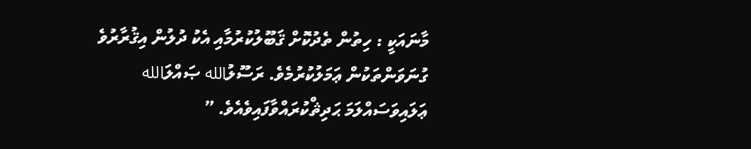މާނައަކީ : ހިތުން ތެދުކޮށް ޤަބޫލުކުރުމާއި އެކު ދުލުން އިޤުރާރުވެ ގުނަވަންތަކުން ޢަމަލުކުރުމެވެ. ރަސޫލުالله ޞައްލަالله ޢަލައިވަސައްލަމަ ޙަދިޘްކުރައްވާފައިވެއެވެ. ”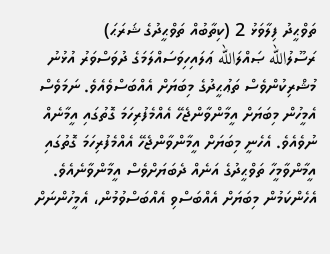ތަވްޙީދު ފިލާވަޅު 2 (ކިތާބުއް ތަވްޙީދުގެ ޝަރަޙަ)
ރަސޫލުالله ޞައްލަالله ޢަލައިހިވަސައްލަމަގެ ދުވަސްވަރު އުޅުނު މުޝްރިކުންވެސް ތަޢުޙީދުގެ މިބަޔަށް އެއްބަސްވެއެވެ. ނަމަވެސް އެމީހުން މިބަޔަށް އީމާންވާންޖެހޭ އެއްމެފުރިހަމަ ގޮތުގައި އީމާނެއް ނުވެއެވެ. އެހެނީ މިބަޔަށް އީމާންވާންޖެހޭ އެއްމެފުރިހަމަ ގޮތުގައި އީމާންވާމީހާ ތަވްޙީދުގެ އަނެއް ދެބަޔަށްވެސް އީމާންވާނެއެވެ. އެހެންކަމުން މިބަޔަށް އެއްބަސްވި އެއްބަސްވުމުން، އެމީހުންނަށް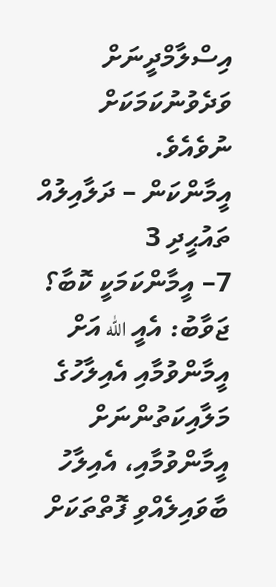އިސްލާމްދީނަށް ވަދެވުނުކަމަކަށް ނުވެއެވެ.
އީމާންކަން – ދަލާއިލުއް ތައުޙީދި 3
7– އީމާންކަމަކީ ކޮބާ؟ ޖަވާބު: އެއީ الله އަށް އީމާންވުމާއި އެއިލާހުގެ މަލާއިކަތުންނަށް އީމާންވުމާއި، އެއިލާހު ބާވައިލެއްވި ފޮތްތަކަށް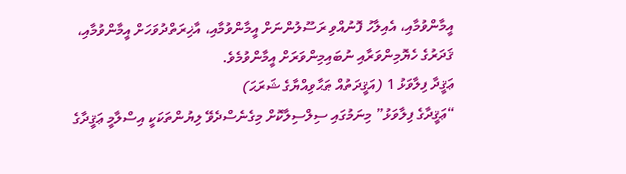އީމާންވުމާއި، އެއިލާހު ފޮނުއްވި ރަސޫލުންނަށް އީމާންވުމާއި، އާޚިރަތްދުވަހަށް އީމާންވުމާއި، ޤަދަރުގެ ހެޔޮމިންވަރާއި ނުބައިމިންވަރަށް އީމާންވުމެވެ.
ޢަޤީދާ ފިލާވަޅު 1 (އަޤީދަތުއް ޠަޙާވިއްޔާގެ ޝަރަޙަ)
“ޢަޤީދާގެ ފިލާވަޅު” މިނަމުގައި ސިލްސިލާކޮށް މިގެނެސްދެވޭ ލިޔުންތަކަކީ އިސްލާމީ ޢަޤީދާގެ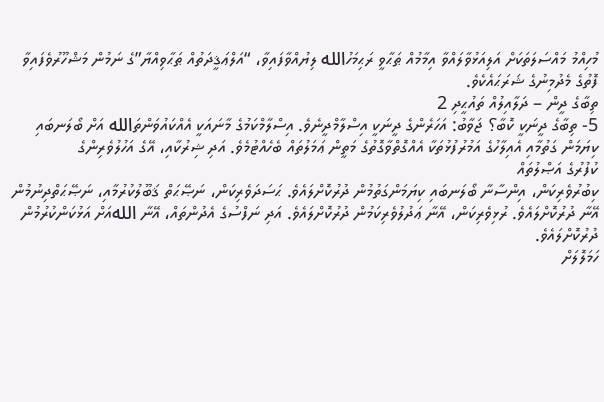މުހިއްމު މައްސަލަތަކަށް އަލިއަޅުވާލައްވާ އިމާމުއް ޠަޙާވީ ރަޙިމަހުالله ލިޔުއްވާފައިވާ، “އަލްޢަޤީދަތުއް ޠަޙާވިއްޔާ”ގެ ނަމުން މަޝްހޫރުވެފައިވާ ފޮތުގެ މެދުމިނުގެ ޝަރަޙައެކެވެ.
ތިބާގެ ދީން – ދަލާއިލުއް ތައުޙީދި 2
5- ތިބާގެ ދީނަކީ ކޮބާ؟ ޖަވާބު: އަހަރެންގެ ދީނަކީ އިސްލާމްދީނެވެ. އިސްލާމްކަމުގެ މާނައަކީ އެއްކައުވަންތަالله އަށް ބޯލަނބައި ކިޔަމަން ގަތުމާއި އެއިލާހުގެ އަމުރުފުޅުތަކާ އެއްގޮތްވާގޮތުގެ މަތީން ޢަމަލުތައް ބެހެއްޓުމެވެ. އަދި ޝިރުކާއި، އޭގެ އަހުލުވެރިންގެ
ކުފުރުގެ އަޞްލުތައް
ކިބުރުވެރިކަން، އިންސާނާ ބޯލަނބައި ކިޔަމަންގަތުމުން ދުރުކޮށްލައެވެ. ޙަސަދަވެރިކަން، ނަޞޭޙަތް ޤަބޫލުކުރުމާއި، ނަޞޭޙަތްދިނުމުން އޭނާ ދުރުކޮށްލައެވެ. ރުޅިވެރިކަން، އޭނާ ޢަދުލުވެރިކަމުން ދުރުކޮށްލައެވެ. އަދި ނަފްސުގެ އެދުންތައް، އޭނާ اللهއަށް އަޅުކަންކުރުމުން ދުރުކޮށްލައެވެ.
ހަމަލޮލަށް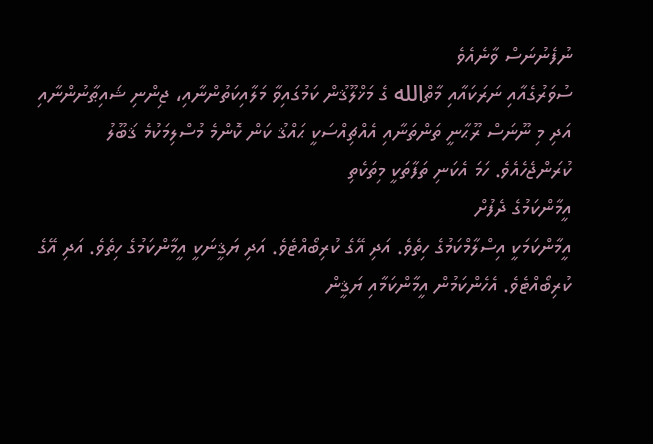ނުފެނުނަސް ވާނެއެވެ
ސުވަރުގެއާއި ނަރަކައާއި މާތްالله ގެ މަޚްލޫޤުން ކަމުގައިވާ މަލާއިކަތުންނާއި، ޖިންނި ޝައިޠާނުންނާއި އަދި މި ނޫނަސް ރޫޙާނީ ތަންތަނާއި އެއްޗިއްސަކީ ޙައްޤު ކަން ކޮންމެ މުސްލިމަކުމެ ޤަބޫލު ކުރަންޖެހެއެވެ. ހަމަ އެކަނި ތަފާތަކީ މިތަކެތި
އީމާންކަމުގެ ދެފުށް
އީމާންކަމަކީ އިސްލާމްކަމުގެ ހިތެވެ. އަދި އޭގެ ކުރިބޯއްޓެވެ. އަދި ޔަޤީނަކީ އީމާންކަމުގެ ހިތެވެ. އަދި އޭގެ ކުރިބޯއްޓެވެ. އެހެންކަމުން އީމާންކަމާއި ޔަޤީން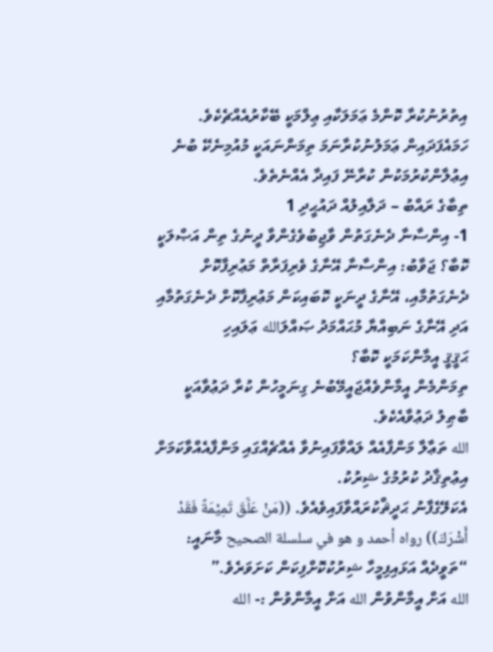އިތުރުނުކުރާ ކޮންމެ ޢަމަލަކާއި ޢިލްމަކީ ބޭކާރުއެއްޗެކެވެ. ހަމައެފަދައިން ޢަމަލުނުކުރާނަމަ ތިމަންނައަކީ މުއުމިނެކޭ ބުނެ އިޢުލާންކުރުމަކުން ކުރާނޭ ފައިދާ އެއްނެތެވެ.
ތިބާގެ ރައްބު – ދަލާއިލުއް ދައުޙީދި 1
1- އިންސާނާ ދެނެގަތުން ވާޖިބުވެގެންވާ ދީނުގެ ތިން އަޞްލަކީ ކޮބާ؟ ޖަވާބު: އިންސާނާ އޭނާގެ ވެރިފަރާތް މަޢުރިފާކޮށް ދެނެގަތުމާއި، އޭނާގެ ދީނަކީ ކޮބައިކަން މަޢުރިފާކޮށް ދެނެގަތުމާއި އަދި އޭނާގެ ނަބިއްޔާ މުޙައްމަދު ޞައްލަالله ޢަލައިހި
ޙަޤީޤީ އީމާންކަމަކީ ކޮބާ؟
ތިމަންމެން އީމާންވެއްޖައީމޭބުނެ ގިނަމީހުން ކުރާ ދަޢުވާއަކީ ބާޠިލު ދަޢުވާއެކެވެ.
الله ތަޢާލާ މަންފާއެއް ލައްވާފައިނުވާ އެއްޗެއްގައި މަންފާއެއްވާކަމަށް އިޢުތިޤާދު ކުރުމުގެ ޝިރުކު.
އެކަލޭގެފާނު ޙަދީޘްކުރައްވާފައިވެއެވެ. ((مَنْ عَلَّقَ تَمِيْمَةً فَقَدْ أَشْرَكَ)) رواه أحمد و هو في سلسلة الصحيح މާނައީ: “ތަވީދެއް އަޅައިފިމީހާ ޝިރުކުކޮށްފިކަން ކަށަވަރެވެ.”
الله އަށް އީމާންވުން الله އަށް އީމާންވުން :- الله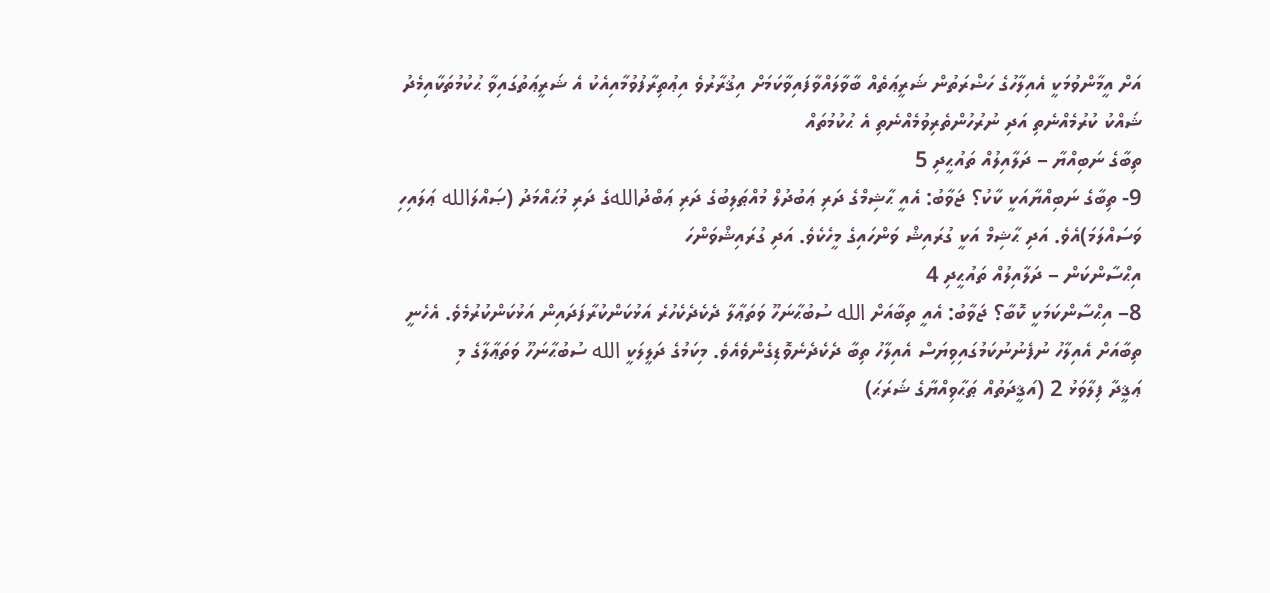އަށް އީމާންވުމަކީ އެއިލާހުގެ ހަޟްރަތުން ޝަރީޢަތެއް ބާވާލައްވާފައިވާކަމަށް އިޤުރާރުވެ އިޢުތިރާފުވުމާއިއެކު އެ ޝަރީޢަތުގައިވާ ޙުކުމުތަކާއިމެދު ޝައްކު ކުރުމެއްނެތި އަދި ނުރުހުންތެރިވުމެއްނެތި އެ ޙުކުމުތައް
ތިބާގެ ނަބިއްޔާ – ދަލާއިލުއް ތައުޙީދި 5
9- ތިބާގެ ނަބިއްޔާއަކީ ކާކު؟ ޖަވާބު: އެއީ ޙާޝިމްގެ ދަރި ޢަބުދުލް މުއްޠަލިބުގެ ދަރި ޢަބްދުاللهގެ ދަރި މުޙައްމަދު (ޞައްލަالله ޢަލައިހި ވަސައްލަމަ)އެވެ. އަދި ޙާޝިމް އަކީ ގުރައިޝް ވަންހައިގެ މީހެކެވެ. އަދި ގުރައިޝްވަންހަ
އިޙްސާންކަން – ދަލާއިލުއް ތައުޙީދި 4
8– އިޙްސާންކަމަކީ ކޮބާ؟ ޖަވާބު: އެއީ ތިބާއަށް الله ސުބުޙާނަހޫ ވަތަޢާލާ ދެކެދެކެހުރެ އަޅުކަންކުރާފަދައިން އަޅުކަންކުރުމެވެ. އެހެނީ ތިބާއަށް އެއިލާހު ނުފެނުނުކަމުގައިވިޔަސް އެއިލާހު ތިބާ ދެކެދެނެވޮޑިގެންވެއެވެ. މިކަމުގެ ދަލީލަކީ الله ސުބުޙާނަހޫ ވަތަޢާލާގެ މި
ޢަޤީދާ ފިލާވަޅު 2 (އަޤީދަތުއް ޠަޙާވިއްޔާގެ ޝަރަޙަ)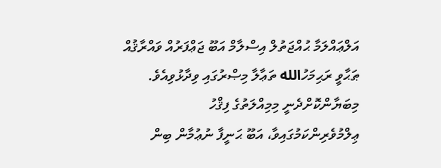އަލްޢައްލަމާ ޙުއްޖަތުލް އިސްލާމް އަބޫ ޖަޢްފަރުއް ވައްރާޤުއް ޠަޙާވީ ރަޙިމަހުالله ތަޢާލާ މިޞްރުގައި ވިދާޅުވިއެވެ.
މިބަޔާންކޮށްދެނީ މިމިއްލަތުގެ ފިޤްހު ޢިލްމުވެރިންކަމުގައިވާ، އަބޫ ޙަނީފާ ނުޢުމާން ބިން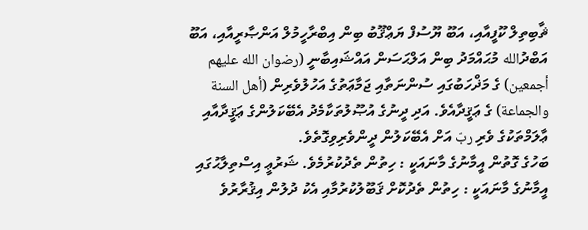ޘާބިތިލް ކޫފީއާއި، އަބޫ ޔޫސުފް ޔަޢްޤޫބު ބިން އިބްރާހީމުލް އަންޞާރީއާއި، އަބޫ އަބްދުالله މުޙައްމަދު ބިން އަލްޙަސަން އައްޝައިބާނީ (رضوان الله عليهم أجمعين) ގެ މަޛްހަބުގައި ސުންނަތާއި ޖަމާޢަތުގެ އަހުލުވެރިން (أهل السنة والجماعة) ގެ ޢަޤީދާއެވެ. އަދި ދީނުގެ އުޞޫލުތަކާމެދު އެބޭކަލުންގެ ޢަޤީދާއާއި ޢާލަމްތަކުގެ ވެރި ربّ އަށް އެބޭކަލުން ދީންވެރިވިގޮތެވެ.
ބަހުގެ ގޮތުން އީމާނުގެ މާނައަކީ : ހިތުން ތެދުކުރުމެވެ. ޝަރުޢީ އިސްތިލާޙުގައި އީމާނުގެ މާނައަކީ : ހިތުން ތެދުކޮށް ޤަބޫލުކުރުމާއި އެކު ދުލުން އިޤުރާރުވެ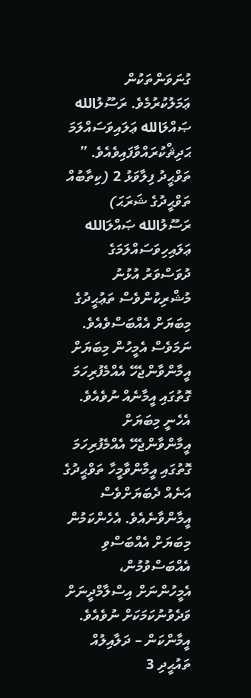ގުނަވަންތަކުން ޢަމަލުކުރުމެވެ. ރަސޫލުالله ޞައްލަالله ޢަލައިވަސައްލަމަ ޙަދިޘްކުރައްވާފައިވެއެވެ. ”
ތަވްޙީދު ފިލާވަޅު 2 (ކިތާބުއް ތަވްޙީދުގެ ޝަރަޙަ)
ރަސޫލުالله ޞައްލަالله ޢަލައިހިވަސައްލަމަގެ ދުވަސްވަރު އުޅުނު މުޝްރިކުންވެސް ތަޢުޙީދުގެ މިބަޔަށް އެއްބަސްވެއެވެ. ނަމަވެސް އެމީހުން މިބަޔަށް އީމާންވާންޖެހޭ އެއްމެފުރިހަމަ ގޮތުގައި އީމާނެއް ނުވެއެވެ. އެހެނީ މިބަޔަށް އީމާންވާންޖެހޭ އެއްމެފުރިހަމަ ގޮތުގައި އީމާންވާމީހާ ތަވްޙީދުގެ އަނެއް ދެބަޔަށްވެސް އީމާންވާނެއެވެ. އެހެންކަމުން މިބަޔަށް އެއްބަސްވި އެއްބަސްވުމުން، އެމީހުންނަށް އިސްލާމްދީނަށް ވަދެވުނުކަމަކަށް ނުވެއެވެ.
އީމާންކަން – ދަލާއިލުއް ތައުޙީދި 3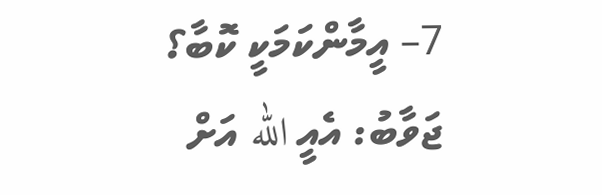7– އީމާންކަމަކީ ކޮބާ؟ ޖަވާބު: އެއީ الله އަށް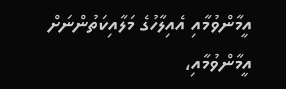އީމާންވުމާއި އެއިލާހުގެ މަލާއިކަތުންނަށް އީމާންވުމާއި،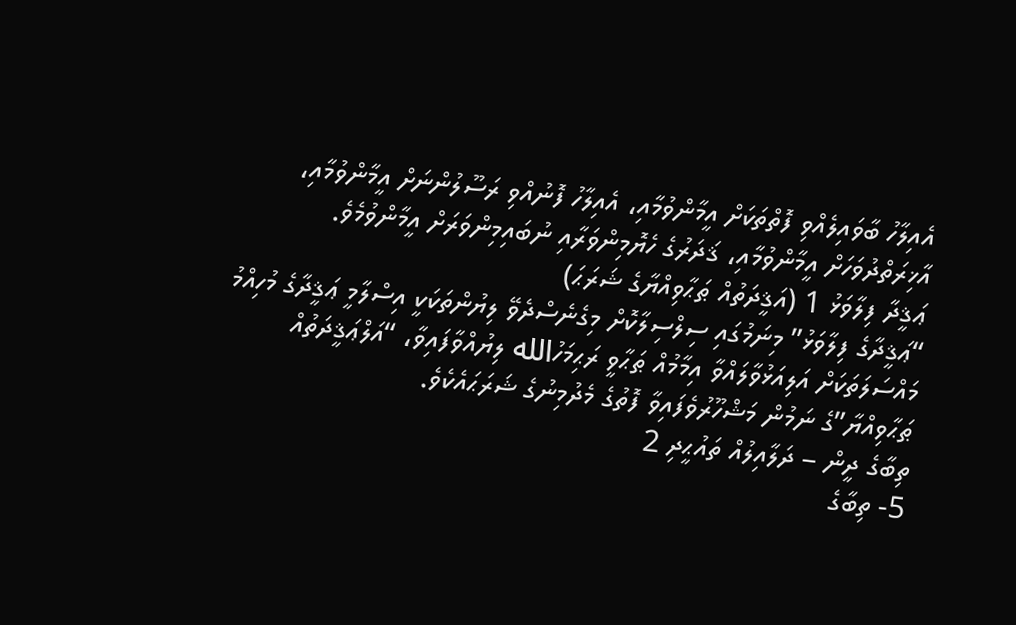އެއިލާހު ބާވައިލެއްވި ފޮތްތަކަށް އީމާންވުމާއި، އެއިލާހު ފޮނުއްވި ރަސޫލުންނަށް އީމާންވުމާއި، އާޚިރަތްދުވަހަށް އީމާންވުމާއި، ޤަދަރުގެ ހެޔޮމިންވަރާއި ނުބައިމިންވަރަށް އީމާންވުމެވެ.
ޢަޤީދާ ފިލާވަޅު 1 (އަޤީދަތުއް ޠަޙާވިއްޔާގެ ޝަރަޙަ)
“ޢަޤީދާގެ ފިލާވަޅު” މިނަމުގައި ސިލްސިލާކޮށް މިގެނެސްދެވޭ ލިޔުންތަކަކީ އިސްލާމީ ޢަޤީދާގެ މުހިއްމު މައްސަލަތަކަށް އަލިއަޅުވާލައްވާ އިމާމުއް ޠަޙާވީ ރަޙިމަހުالله ލިޔުއްވާފައިވާ، “އަލްޢަޤީދަތުއް ޠަޙާވިއްޔާ”ގެ ނަމުން މަޝްހޫރުވެފައިވާ ފޮތުގެ މެދުމިނުގެ ޝަރަޙައެކެވެ.
ތިބާގެ ދީން – ދަލާއިލުއް ތައުޙީދި 2
5- ތިބާގެ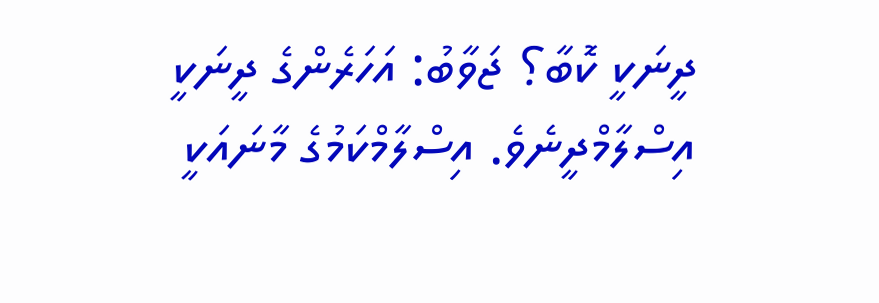ދީނަކީ ކޮބާ؟ ޖަވާބު: އަހަރެންގެ ދީނަކީ އިސްލާމްދީނެވެ. އިސްލާމްކަމުގެ މާނައަކީ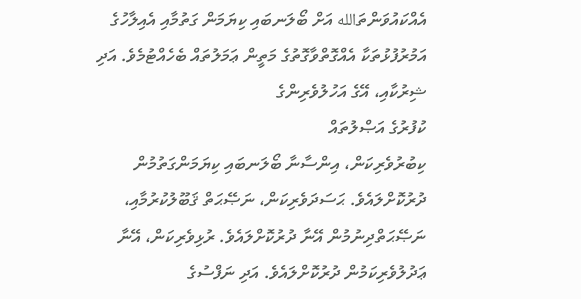އެއްކައުވަންތަالله އަށް ބޯލަނބައި ކިޔަމަން ގަތުމާއި އެއިލާހުގެ އަމުރުފުޅުތަކާ އެއްގޮތްވާގޮތުގެ މަތީން ޢަމަލުތައް ބެހެއްޓުމެވެ. އަދި ޝިރުކާއި، އޭގެ އަހުލުވެރިންގެ
ކުފުރުގެ އަޞްލުތައް
ކިބުރުވެރިކަން، އިންސާނާ ބޯލަނބައި ކިޔަމަންގަތުމުން ދުރުކޮށްލައެވެ. ޙަސަދަވެރިކަން، ނަޞޭޙަތް ޤަބޫލުކުރުމާއި، ނަޞޭޙަތްދިނުމުން އޭނާ ދުރުކޮށްލައެވެ. ރުޅިވެރިކަން، އޭނާ ޢަދުލުވެރިކަމުން ދުރުކޮށްލައެވެ. އަދި ނަފްސުގެ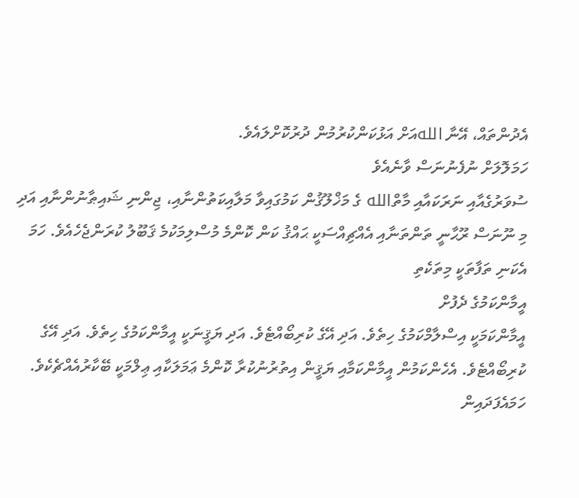އެދުންތައް، އޭނާ اللهއަށް އަޅުކަންކުރުމުން ދުރުކޮށްލައެވެ.
ހަމަލޮލަށް ނުފެނުނަސް ވާނެއެވެ
ސުވަރުގެއާއި ނަރަކައާއި މާތްالله ގެ މަޚްލޫޤުން ކަމުގައިވާ މަލާއިކަތުންނާއި، ޖިންނި ޝައިޠާނުންނާއި އަދި މި ނޫނަސް ރޫޙާނީ ތަންތަނާއި އެއްޗިއްސަކީ ޙައްޤު ކަން ކޮންމެ މުސްލިމަކުމެ ޤަބޫލު ކުރަންޖެހެއެވެ. ހަމަ އެކަނި ތަފާތަކީ މިތަކެތި
އީމާންކަމުގެ ދެފުށް
އީމާންކަމަކީ އިސްލާމްކަމުގެ ހިތެވެ. އަދި އޭގެ ކުރިބޯއްޓެވެ. އަދި ޔަޤީނަކީ އީމާންކަމުގެ ހިތެވެ. އަދި އޭގެ ކުރިބޯއްޓެވެ. އެހެންކަމުން އީމާންކަމާއި ޔަޤީން އިތުރުނުކުރާ ކޮންމެ ޢަމަލަކާއި ޢިލްމަކީ ބޭކާރުއެއްޗެކެވެ. ހަމައެފަދައިން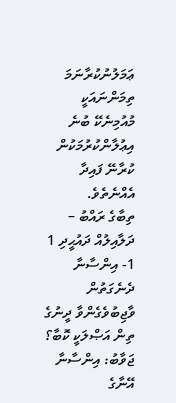ޢަމަލުނުކުރާނަމަ ތިމަންނައަކީ މުއުމިނެކޭ ބުނެ އިޢުލާންކުރުމަކުން ކުރާނޭ ފައިދާ އެއްނެތެވެ.
ތިބާގެ ރައްބު – ދަލާއިލުއް ދައުޙީދި 1
1- އިންސާނާ ދެނެގަތުން ވާޖިބުވެގެންވާ ދީނުގެ ތިން އަޞްލަކީ ކޮބާ؟ ޖަވާބު: އިންސާނާ އޭނާގެ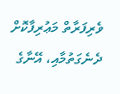ވެރިފަރާތް މަޢުރިފާކޮށް ދެނެގަތުމާއި، އޭނާގެ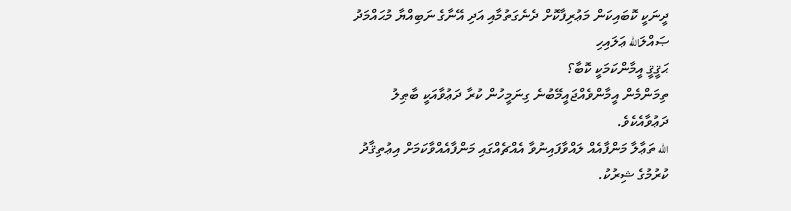ދީނަކީ ކޮބައިކަން މަޢުރިފާކޮށް ދެނެގަތުމާއި އަދި އޭނާގެ ނަބިއްޔާ މުޙައްމަދު ޞައްލަالله ޢަލައިހި
ޙަޤީޤީ އީމާންކަމަކީ ކޮބާ؟
ތިމަންމެން އީމާންވެއްޖައީމޭބުނެ ގިނަމީހުން ކުރާ ދަޢުވާއަކީ ބާޠިލު ދަޢުވާއެކެވެ.
الله ތަޢާލާ މަންފާއެއް ލައްވާފައިނުވާ އެއްޗެއްގައި މަންފާއެއްވާކަމަށް އިޢުތިޤާދު ކުރުމުގެ ޝިރުކު.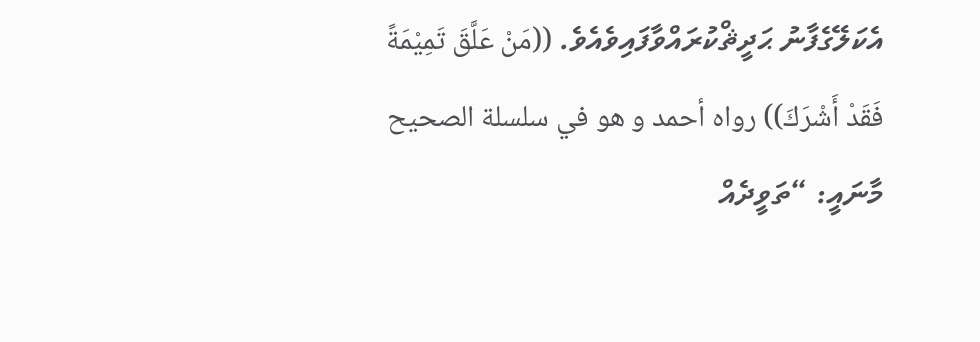އެކަލޭގެފާނު ޙަދީޘްކުރައްވާފައިވެއެވެ. ((مَنْ عَلَّقَ تَمِيْمَةً فَقَدْ أَشْرَكَ)) رواه أحمد و هو في سلسلة الصحيح މާނައީ: “ތަވީދެއް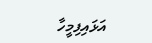އަޅައިފިމީހާ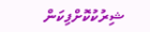ޝިރުކުކޮށްފިކަން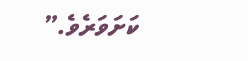ކަށަވަރެވެ.”